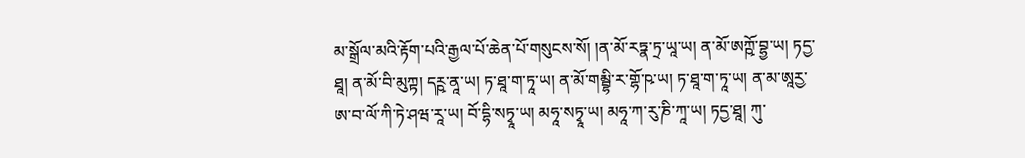མ་སྒྲོལ་མའི་རྟོག་པའི་རྒྱལ་པོ་ཆེན་པོ་གསུངས་སོ། །ན་མོ་རཏྣ་ཏྲ་ཡཱ་ཡ། ན་མོ་ཨཀྵོ་བྷྱ་ཡ། ཏདྱ་ཐཱ། ན་མོ་བི་མུཀྟ། དཪྵ་ནཱ་ཡ། ཏ་ཐཱ་ག་ཏཱ་ཡ། ན་མོ་གམྦྷི་ར་གྷོ་ཥ་ཡ། ཏ་ཐཱ་ག་ཏཱ་ཡ། ན་མ་ཨཱརྱ་ཨ་བ་ལོ་ཀི་ཏེ་ཤཝ་རཱ་ཡ། བོ་དྷི་སཏྭཱ་ཡ། མཧཱ་སཏྭཱ་ཡ། མཧཱ་ཀ་རུ་ཎི་ཀཱ་ཡ། ཏདྱ་ཐཱ། ཀུ་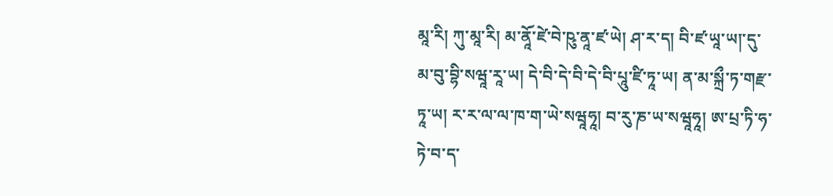མཱ་རི། ཀུ་མཱ་རི། མ་ནཱོ་ཛེ་བེ་ཥུ་ནཱ་ཛ་ཡེ། ཤ་ར་ད། བི་ཛ་ཡཱ་ཡ།་དུ་མ་བུ་བྷི་སཝཱ་རཱ་ཡ། དེ་བི་དེ་བི་དེ་བི་པཱུ་ཛི་ཏཱ་ཡ། ན་མ་སྐྲྀ་ཏ་གརྫ་ཏཱ་ཡ། ར་ར་ལ་ལ་ཁ་ག་ཡེ་སཝཱཧཱ། བ་རུ་ཎ་ཡ་སཝཱཧཱ། ཨ་པྲ་ཏི་ཧ་ཏེ་བ་ད་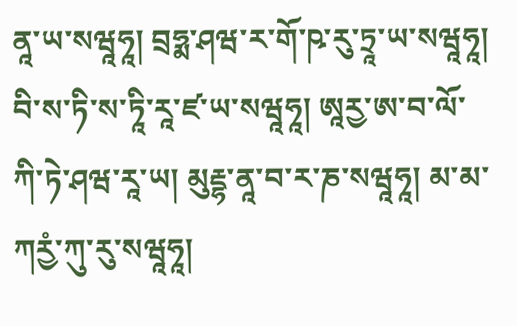ནཱ་ཡ་སཝཱཧཱ། བྲཧྨ་ཤཝ་ར་གོ་ཥ་རུ་ཏྲཱ་ཡ་སཝཱཧཱ། བི་ས་ཏི་ས་ཏཱི་རཱ་ཛ་ཡ་སཝཱཧཱ། ཨཱརྱ་ཨ་བ་ལོ་ཀི་ཏེ་ཤཝ་རཱ་ཡ། མུརྡྷ་ནཱ་བ་ར་ཎ་སཝཱཧཱ། མ་མ་ཀརྱཾ་ཀུ་རུ་སཝཱཧཱ།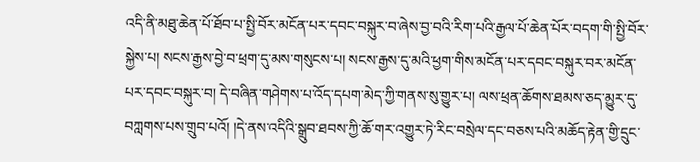འདི་ནི་མཐུ་ཆེན་པོ་ཐོབ་པ་སྤྱི་བོར་མངོན་པར་དབང་བསྐུར་བ་ཞེས་བྱ་བའི་རིག་པའི་རྒྱལ་པོ་ཆེན་པོར་བདག་གི་སྤྱི་བོར་སྐྱེས་པ། སངས་རྒྱས་བྱེ་བ་ཕྲག་དུ་མས་གསུངས་པ། སངས་རྒྱས་དུ་མའི་ཕྱག་གིས་མངོན་པར་དབང་བསྐུར་བར་མངོན་པར་དབང་བསྐུར་བ། དེ་བཞིན་གཤེགས་པ་འོད་དཔག་མེད་ཀྱི་གནས་སུ་གྱུར་པ། ལས་ཕྲན་ཆོགས་ཐམས་ཅད་མྱུར་དུ་བཀླགས་པས་གྲུབ་པའོ། །དེ་ནས་འདིའི་སྒྲུབ་ཐབས་ཀྱི་ཆོ་གར་འགྱུར་ཏེ་རིང་བསྲེལ་དང་བཅས་པའི་མཆོད་རྟེན་གྱི་དྲུང་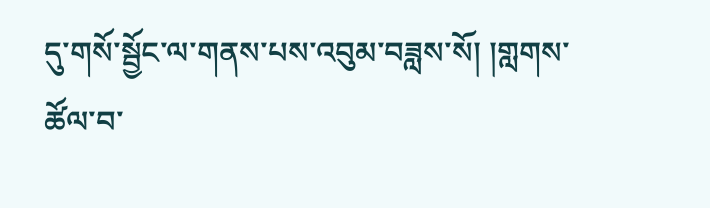དུ་གསོ་སྦྱོང་ལ་གནས་པས་འབུམ་བཟླས་སོ། །གླགས་ཚོལ་བ་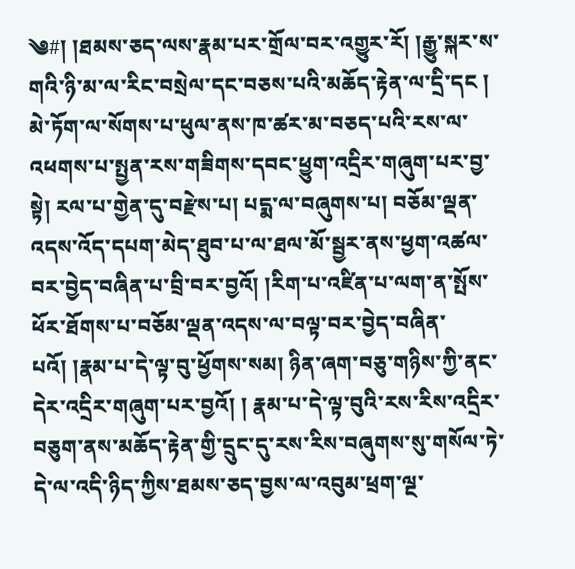༄#། །ཐམས་ཅད་ལས་རྣམ་པར་གྲོལ་བར་འགྱུར་རོ། །རྒྱུ་སྐར་ས་གའི་ཉི་མ་ལ་རིང་བསྲེལ་དང་བཅས་པའི་མཆོད་རྟེན་ལ་དྲི་དང ། མེ་ཏོག་ལ་སོགས་པ་ཕུལ་ནས་ཁ་ཚར་མ་བཅད་པའི་རས་ལ་འཕགས་པ་སྤྱན་རས་གཟིགས་དབང་ཕྱུག་འདྲིར་གཞུག་པར་བྱ་སྟེ། རལ་པ་གྱེན་དུ་བརྫེས་པ། པདྨ་ལ་བཞུགས་པ། བཅོམ་ལྡན་འདས་འོད་དཔག་མེད་ཐུབ་པ་ལ་ཐལ་མོ་སྦྱར་ནས་ཕྱག་འཚལ་བར་བྱེད་བཞིན་པ་བྲི་བར་བྱའོ། །རིག་པ་འཛིན་པ་ལག་ན་སྤོས་ཕོར་ཐོགས་པ་བཅོམ་ལྡན་འདས་ལ་བལྟ་བར་བྱེད་བཞིན་པའོ། །རྣམ་པ་དེ་ལྟ་བུ་ཕྱོགས་སམ། ཉིན་ཞག་བཅུ་གཉིས་ཀྱི་ནང་དེར་འདྲིར་གཞུག་པར་བྱའོ། ། རྣམ་པ་དེ་ལྟ་བུའི་རས་རིས་འདྲིར་བཅུག་ནས་མཆོད་རྟེན་གྱི་དྲུང་དུ་རས་རིས་བཞུགས་སུ་གསོལ་ཏེ་དེ་ལ་འདི་ཉིད་ཀྱིས་ཐམས་ཅད་བྱས་ལ་འབུམ་ཕྲག་ལྔ་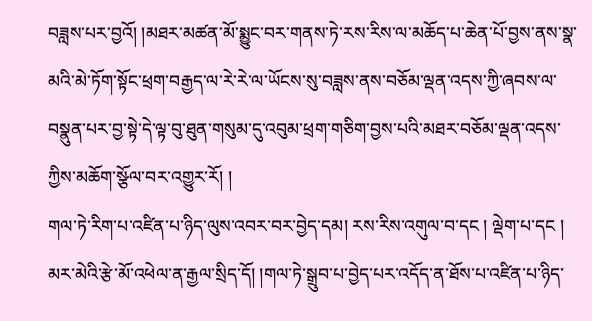བཟླས་པར་བྱའོ། །མཐར་མཚན་མོ་སྨྱུང་བར་གནས་ཏེ་རས་རིས་ལ་མཆོད་པ་ཆེན་པོ་བྱས་ནས་སྣ་མའི་མེ་ཏོག་སྟོང་ཕྲག་བརྒྱད་ལ་རེ་རེ་ལ་ཡོངས་སུ་བཟླས་ནས་བཅོམ་ལྡན་འདས་ཀྱི་ཞབས་ལ་བསྣུན་པར་བྱ་སྟེ་དེ་ལྟ་བུ་ཐུན་གསུམ་དུ་འབུམ་ཕྲག་གཅིག་བྱས་པའི་མཐར་བཅོམ་ལྡན་འདས་ཀྱིས་མཆོག་སྩོལ་བར་འགྱུར་རོ། །
གལ་ཏེ་རིག་པ་འཛིན་པ་ཉིད་ལུས་འབར་བར་བྱེད་དམ། རས་རིས་འགུལ་བ་དང ། ལྡེག་པ་དང ། མར་མེའི་རྩེ་མོ་འཕེལ་ན་རྒྱལ་སྲིད་དོ། །གལ་ཏེ་སྒྲུབ་པ་བྱེད་པར་འདོད་ན་ཐོས་པ་འཛིན་པ་ཉིད་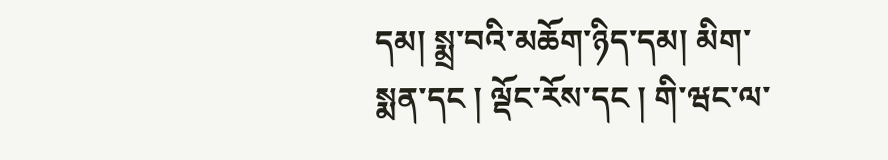དམ། སྨྲ་བའི་མཆོག་ཉིད་དམ། མིག་སྨན་དང ། ལྡོང་རོས་དང ། གི་ཝང་ལ་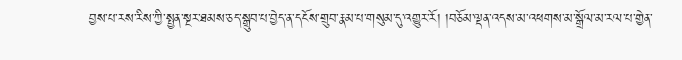བྱས་པ་རས་རིས་ཀྱི་སྤྱན་སྔར་ཐམས་ཅད་སྒྲུབ་པ་བྱེད་ན་དངོས་གྲུབ་རྣམ་པ་གསུམ་དུ་འགྱུར་རོ། །བཅོམ་ལྡན་འདས་མ་འཕགས་མ་སྒྲོལ་མ་རལ་པ་གྱེན་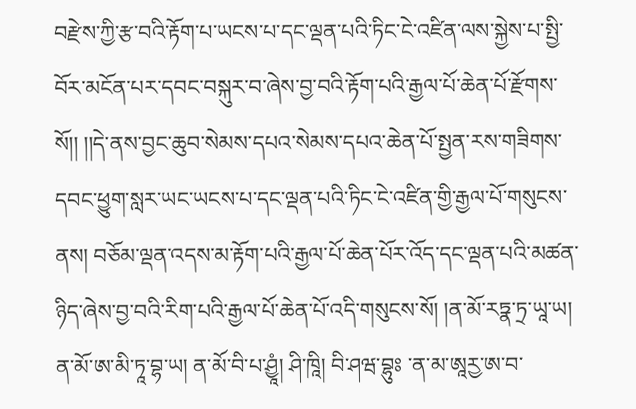བརྫེས་ཀྱི་རྩ་བའི་རྟོག་པ་ཡངས་པ་དང་ལྡན་པའི་ཏིང་ངེ་འཛིན་ལས་སྐྱེས་པ་སྤྱི་བོར་མངོན་པར་དབང་བསྐུར་བ་ཞེས་བྱ་བའི་རྟོག་པའི་རྒྱལ་པོ་ཆེན་པོ་རྫོགས་སོ།། །།དེ་ནས་བྱང་ཆུབ་སེམས་དཔའ་སེམས་དཔའ་ཆེན་པོ་སྤྱན་རས་གཟིགས་དབང་ཕྱུག་སླར་ཡང་ཡངས་པ་དང་ལྡན་པའི་ཏིང་ངེ་འཛིན་གྱི་རྒྱལ་པོ་གསུངས་ནས། བཅོམ་ལྡན་འདས་མ་རྟོག་པའི་རྒྱལ་པོ་ཆེན་པོར་འོད་དང་ལྡན་པའི་མཚན་ཉིད་ཞེས་བྱ་བའི་རིག་པའི་རྒྱལ་པོ་ཆེན་པོ་འདི་གསུངས་སོ། །ན་མོ་རཏྣ་ཏྲ་ཡཱ་ཡ། ན་མོ་ཨ་མི་ཏཱ་བྷ་ཡ། ན་མོ་བི་པ་ཤྱཱཾ། ཤི་ཁཱི། བི་ཤཝ་བྷུཿ ་ན་མ་ཨཱརྱ་ཨ་བ་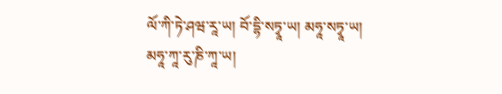ལོ་ཀི་ཏེ་ཤཝ་རཱ་ཡ། བོ་དྷི་སཏྭཱ་ཡ། མཧཱ་སཏྭཱ་ཡ། མཧཱ་ཀཱ་རུ་ཎི་ཀཱ་ཡ།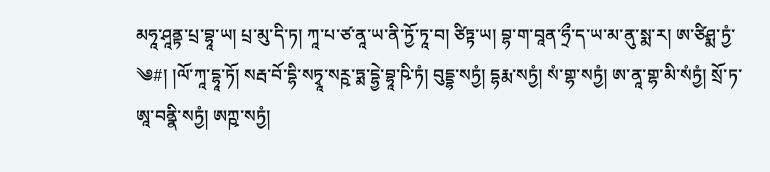མཧཱ་ཤཱནྟ་པྲ་བྷཱ་ཡ། པྲ་མུ་དི་ཏ། ཀཱ་པ་ཙ་ནཱ་ཡ་ནི་ཏྱོ་ཏཱ་བ། ཙིཏྟ་ཡ། བྷ་ག་བཱན་ཧྲྀ་ད་ཡ་མ་ནུ་སྨ་ར། ཨ་ཙིཤྨ་ཏྱཾ་
༄#། །ལོ་ཀཱ་དྷཱ་ཏོ། སརྦ་བོ་དྷི་སཏྭཱ་སཪྵ་ཏྨ་དྷྱེ་བྷཱ་ཥི་ཏཾ། བུདྡྷ་སཏྱཾ། དྷརྨ་སཏྱཾ། སཾ་གྷ་སཏྱཾ། ཨ་ནཱ་གྷ་མི་སཾཏྱཾ། སྲོ་ཏ་ཨཱ་བནྣི་སཏྱཾ། ཨཀྵ་སཏྱཾ།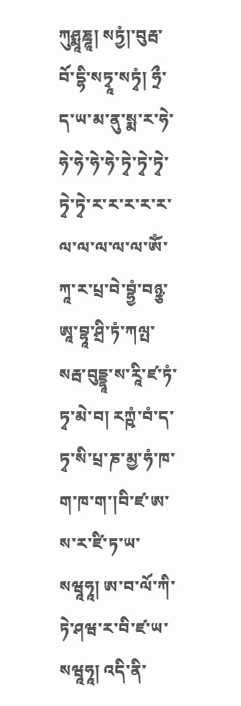ཀུཤྨཱཎྜཱ། སཏྱཾ།་བུརྦ་བོ་དྷི་སཏྭཱ་སཏྭཾ། ཧྲྀ་ད་ཡ་མ་ནུ་སྨ་ར་ཧེ་ཧེ་ཧེ་ཧེ་ཧེ་ཏྭེ་ཏྭེ་ཏྭེ་ཏྭེ་ཏྭེ་ར་ར་ར་ར་ར་ལ་ལ་ལ་ལ་ལ་ཨོཾ་ཀཱ་ར་པྲ་བེ་བྷྱཾ་བཉྩ་ཨཱ་བྷཱ་ཤྲི་ཏཾ་ཀལྤ་སརྦ་བུདྡྷཱ་ས་རཱི་ཛ་ཏཾ་ཏྭ་མེ་བ། རཀྵཾ་བཾ་ད་ཏྭ་སི་པྲ་ཎ་མྱ་ཧཾ་ཁ་ག་ཁ་ག་།བི་ཛ་ཨ་ས་ར་ཛི་ཏ་ཡ་སཝཱཧཱ། ཨ་བ་ལོ་ཀི་ཏེ་ཤཝ་ར་བི་ཛ་ཡ་སཝཱཧཱ། འདི་ནི་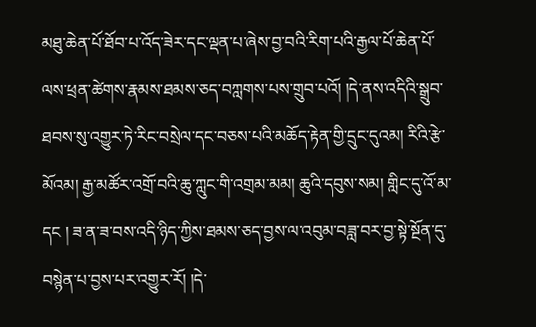མཐུ་ཆེན་པོ་ཐོབ་པ་འོད་ཟེར་དང་ལྡན་པ་ཞེས་བྱ་བའི་རིག་པའི་རྒྱལ་པོ་ཆེན་པོ་ལས་ཕྲན་ཚེགས་རྣམས་ཐམས་ཅད་བཀླགས་པས་གྲུབ་པའོ། །དེ་ནས་འདིའི་སྒྲུབ་ཐབས་སུ་འགྱུར་ཏེ་རིང་བསྲེལ་དང་བཅས་པའི་མཆོད་རྟེན་གྱི་དྲུང་དུའམ། རིའི་རྩེ་མོའམ། རྒྱ་མཚོར་འགྲོ་བའི་ཆུ་ཀླུང་གི་འགྲམ་མམ། ཆུའི་དབུས་སམ། གླིང་དུ་འོ་མ་དང ། ཟ་ན་ཟ་བས་འདི་ཉིད་ཀྱིས་ཐམས་ཅད་བྱས་ལ་འབུམ་བཟླ་བར་བྱ་སྟེ་སྔོན་དུ་བསྙེན་པ་བྱས་པར་འགྱུར་རོ། །དེ་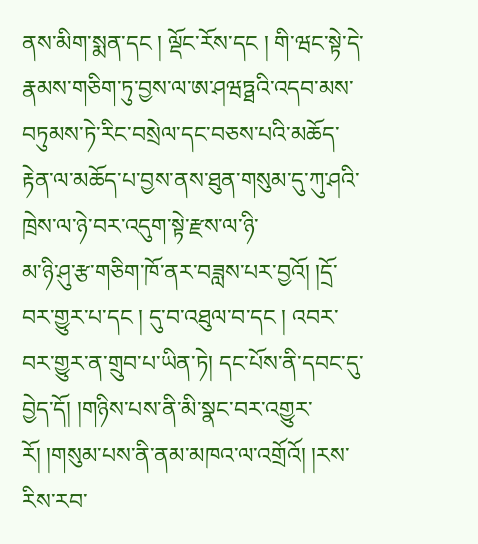ནས་མིག་སྨན་དང ། ལྡོང་རོས་དང ། གི་ཝང་སྟེ་དེ་རྣམས་གཅིག་ཏུ་བྱས་ལ་ཨ་ཤཝཏྠའི་འདབ་མས་བཏུམས་ཏེ་རིང་བསྲེལ་དང་བཅས་པའི་མཆོད་རྟེན་ལ་མཆོད་པ་བྱས་ནས་ཐུན་གསུམ་དུ་ཀུ་ཤའི་ཁྲེས་ལ་ཉེ་བར་འདུག་སྟེ་རྫས་ལ་ཉི་
མ་ཉི་ཤུ་རྩ་གཅིག་ཁོ་ནར་བཟླས་པར་བྱའོ། །དྲོ་བར་གྱུར་པ་དང ། དུ་བ་འཐུལ་བ་དང ། འབར་བར་གྱུར་ན་གྲུབ་པ་ཡིན་ཏེ། དང་པོས་ནི་དབང་དུ་བྱེད་དོ། །གཉིས་པས་ནི་མི་སྣང་བར་འགྱུར་རོ། །གསུམ་པས་ནི་ནམ་མཁའ་ལ་འགྲོའོ། །རས་རིས་རབ་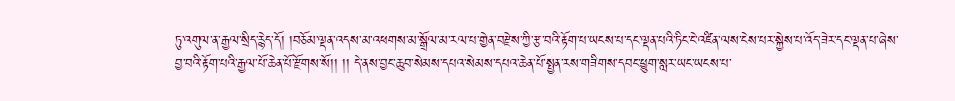ཏུ་འགུལ་ན་རྒྱལ་སྲིད་རྙེད་དོ། །བཅོམ་ལྡན་འདས་མ་འཕགས་མ་སྒྲོལ་མ་རལ་པ་གྱེན་བརྫེས་ཀྱི་རྩ་བའི་རྟོག་པ་ཡངས་པ་དང་ལྡན་པའི་ཏིང་ངེ་འཛིན་ལས་ངེས་པར་སྐྱེས་པ་འོད་ཟེར་དང་ལྡན་པ་ཞེས་བྱ་བའི་རྟོག་པའི་རྒྱལ་པོ་ཆེན་པོ་རྫོགས་སོ།། །། དེ་ནས་བྱང་ཆུབ་སེམས་དཔའ་སེམས་དཔའ་ཆེན་པོ་སྤྱན་རས་གཟིགས་དབང་ཕྱུག་སླར་ཡང་ཡངས་པ་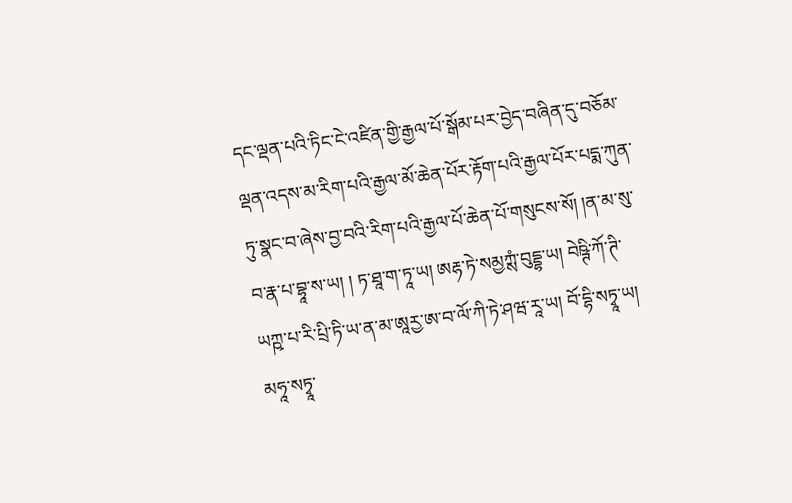དང་ལྡན་པའི་ཏིང་ངེ་འཛིན་གྱི་རྒྱལ་པོ་སྒོམ་པར་བྱེད་བཞིན་དུ་བཅོམ་ལྡན་འདས་མ་རིག་པའི་རྒྱལ་མོ་ཆེན་པོར་རྟོག་པའི་རྒྱལ་པོར་པདྨ་ཀུན་ཏུ་སྣང་བ་ཞེས་བྱ་བའི་རིག་པའི་རྒྱལ་པོ་ཆེན་པོ་གསུངས་སོ། །ན་མ་སུ་བ་རྣ་པ་བྷཱ་ས་ཡ། ། ཏ་ཐཱ་ག་ཏཱ་ཡ། ཨརྷ་ཏེ་སམྱཀྶཾ་བུདྡྷ་ཡ། བེཥྚི་ཀོ་ཊི་ཡཀྵ་པ་རི་པྲི་ཏི་ཡ་ན་མ་ཨཱརྱ་ཨ་བ་ལོ་ཀི་ཏེ་ཤཝ་རཱ་ཡ། བོ་དྷི་སཏྭཱ་ཡ། མཧཱ་སཏྭཱ་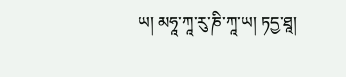ཡ། མཧཱ་ཀཱ་རུ་ཎི་ཀཱ་ཡ། ཏདྱ་ཐཱ།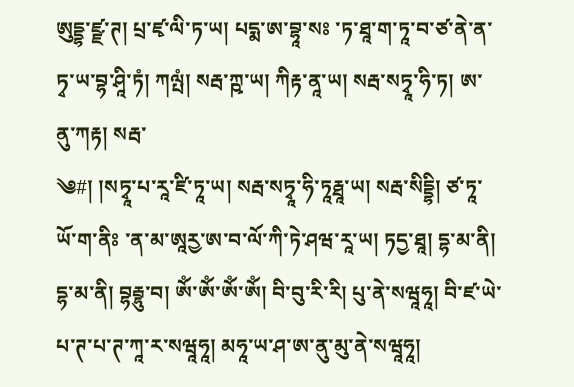ཨུདྡྷ་ཛྫ་ཊ། པྲ་ཛྭ་ལི་ཏ་ཡ། པདྨ་ཨ་བྷཱ་སཿ ་ཏ་ཐཱ་ག་ཏཱ་བ་ཙ་ནེ་ན་ཏྭ་ཡ་བྷ་ཤཱི་ཏཾ། ཀལྤཾ། སརྦ་ཀྵ་ཡ། ཀིརྟ་ནཱ་ཡ། སརྦ་སཏྭཱ་ཧི་ཏ། ཨ་ནུ་ཀརྟ། སརྦ་
༄#། །སཏྭཱ་པ་རཱ་ཛི་ཏཱ་ཡ། སརྦ་སཏྭཱ་ཧི་ཏཱརྠཱ་ཡ། སརྦ་སིདྡྷི། ཙ་ཏཱ་ཡོ་ག་ནིཿ ་ན་མ་ཨཱརྱ་ཨ་བ་ལོ་ཀི་ཏེ་ཤཝ་རཱ་ཡ། ཏདྱ་ཐཱ། དྷ་མ་ནི། དྷ་མ་ནི། བྷརྦྷུ་བ། ཨོཾ་ཨོཾ་ཨོཾ་ཨོཾ། བི་བུ་རི་རི། པུ་ནེ་སཝཱཧཱ། བི་ཛ་ཡེ་པ་ཊ་པ་ཊ་ཀཱ་ར་སཝཱཧཱ། མཧཱ་ཡ་ཤ་ཨ་ནུ་མུ་ནེ་སཝཱཧཱ།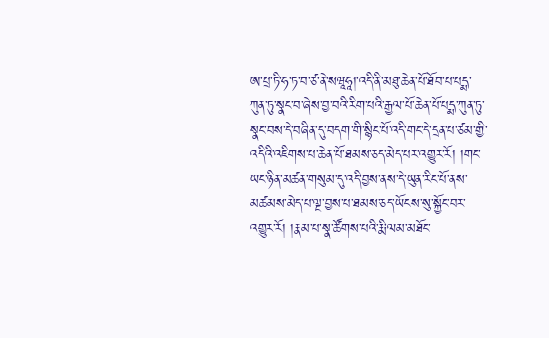ཨ་པྲ་ཏི་ཧ་ཏ་བ་ཙ་ནེ་སཝཱཧཱ།་འདི་ནི་མཐུ་ཆེན་པོ་ཐོབ་པ་པདྨ་ཀུན་ཏུ་སྣང་བ་ཞེས་བྱ་བའི་རིག་པའི་རྒྱལ་པོ་ཆེན་པོ་པདྨ་ཀུན་ཏུ་སྣང་བས་དེ་བཞིན་དུ་བདག་གི་སྙིང་པོ་འདི་གང་དེ་དྲན་པ་ཙམ་གྱི་འདིའི་འཇིགས་པ་ཆེན་པོ་ཐམས་ཅད་མེད་པར་འགྱུར་རོ། །གང་ཡང་ཉིན་མཚན་གསུམ་དུ་འདི་བྱས་ནས་དེ་ཡུན་རིང་པོ་ནས་མཚམས་མེད་པ་ལྔ་བྱས་པ་ཐམས་ཅད་ཡོངས་སུ་སྐྱོང་བར་འགྱུར་རོ། །རྣམ་པ་སྣ་ཚོགས་པའི་རྨི་ལམ་མཐོང་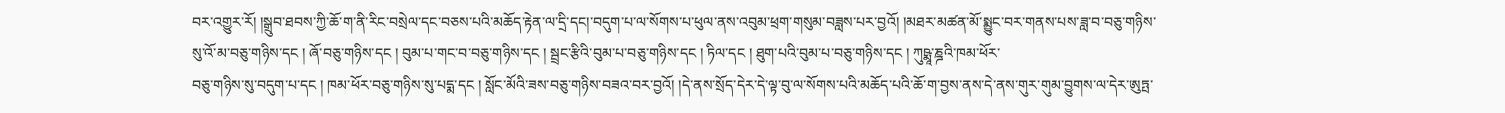བར་འགྱུར་རོ། །སྒྲུབ་ཐབས་ཀྱི་ཆོ་ག་ནི་རིང་བསྲེལ་དང་བཅས་པའི་མཆོད་རྟེན་ལ་དྲི་དང།་བདུག་པ་ལ་སོགས་པ་ཕུལ་ནས་འབུམ་ཕྲག་གསུམ་བཟླས་པར་བྱའོ། །མཐར་མཚན་མོ་སྨྱུང་བར་གནས་པས་ཟླ་བ་བཅུ་གཉིས་སུ་འོ་མ་བཅུ་གཉིས་དང ། ཞོ་བཅུ་གཉིས་དང ། བུམ་པ་གང་བ་བཅུ་གཉིས་དང ། སྦྲང་རྩིའི་བུམ་པ་བཅུ་གཉིས་དང ། ཏིལ་དང ། ཐུག་པའི་བུམ་པ་བཅུ་གཉིས་དང ། ཀུཥྨཱ་ཎྜའི་ཁམ་ཕོར་
བཅུ་གཉིས་སུ་བདུག་པ་དང ། ཁམ་ཕོར་བཅུ་གཉིས་སུ་པདྨ་དང ། སློང་མོའི་ཟས་བཅུ་གཉིས་བཟའ་བར་བྱའོ། །དེ་ནས་སྲོད་དེར་དེ་ལྟ་བུ་ལ་སོགས་པའི་མཆོད་པའི་ཆོ་ག་བྱས་ནས་དེ་ནས་གུར་གུམ་བྱུགས་ལ་དེར་ཨུཏྤ་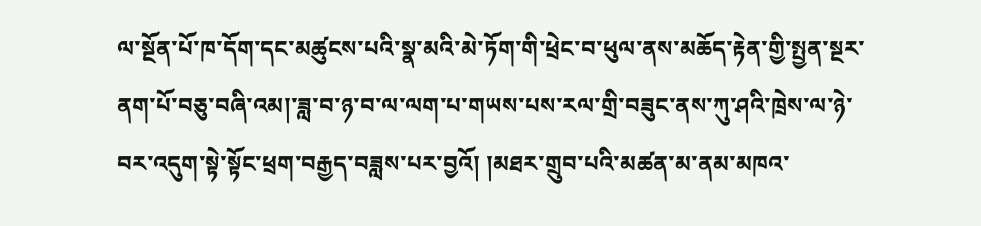ལ་སྔོན་པོ་ཁ་དོག་དང་མཚུངས་པའི་སྣ་མའི་མེ་ཏོག་གི་ཕྲེང་བ་ཕུལ་ནས་མཆོད་རྟེན་གྱི་སྤྱན་སྔར་ནག་པོ་བཅུ་བཞི་འམ།་ཟླ་བ་ཉ་བ་ལ་ལག་པ་གཡས་པས་རལ་གྲི་བཟུང་ནས་ཀུ་ཤའི་ཁྲེས་ལ་ཉེ་བར་འདུག་སྟེ་སྟོང་ཕྲག་བརྒྱད་བཟླས་པར་བྱའོ། །མཐར་གྲུབ་པའི་མཚན་མ་ནམ་མཁའ་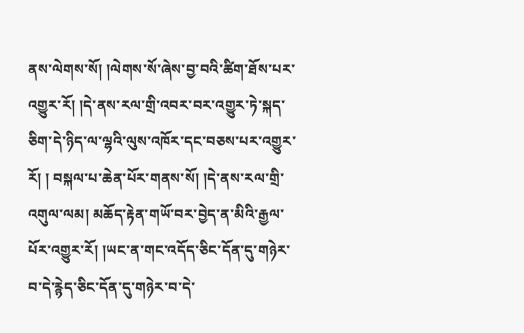ནས་ལེགས་སོ། །ལེགས་སོ་ཞེས་བྱ་བའི་ཚིག་ཐོས་པར་འགྱུར་རོ། །དེ་ནས་རལ་གྲི་འབར་བར་འགྱུར་ཏེ་སྐད་ཅིག་དེ་ཉིད་ལ་ལྷའི་ལུས་འཁོར་དང་བཅས་པར་འགྱུར་རོ། ། བསྐལ་པ་ཆེན་པོར་གནས་སོ། །དེ་ནས་རལ་གྲི་འགུལ་ལམ། མཆོད་རྟེན་གཡོ་བར་བྱེད་ན་མིའི་རྒྱལ་པོར་འགྱུར་རོ། །ཡང་ན་གང་འདོད་ཅིང་དོན་དུ་གཉེར་བ་དེ་རྙེད་ཅིང་དོན་དུ་གཉེར་བ་དེ་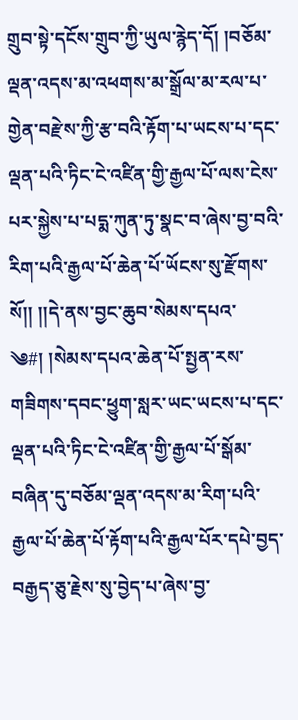གྲུབ་སྟེ་དངོས་གྲུབ་ཀྱི་ཡུལ་རྙེད་དོ། །བཅོམ་ལྡན་འདས་མ་འཕགས་མ་སྒྲོལ་མ་རལ་པ་གྱེན་བརྫེས་ཀྱི་རྩ་བའི་རྟོག་པ་ཡངས་པ་དང་ལྡན་པའི་ཏིང་ངེ་འཛིན་གྱི་རྒྱལ་པོ་ལས་ངེས་པར་སྐྱེས་པ་པདྨ་ཀུན་ཏུ་སྣང་བ་ཞེས་བྱ་བའི་རིག་པའི་རྒྱལ་པོ་ཆེན་པོ་ཡོངས་སུ་རྫོགས་སོ།། །།དེ་ནས་བྱང་ཆུབ་སེམས་དཔའ་
༄#། །སེམས་དཔའ་ཆེན་པོ་སྤྱན་རས་གཟིགས་དབང་ཕྱུག་སླར་ཡང་ཡངས་པ་དང་ལྡན་པའི་ཏིང་ངེ་འཛིན་གྱི་རྒྱལ་པོ་སྒོམ་བཞིན་དུ་བཅོམ་ལྡན་འདས་མ་རིག་པའི་རྒྱལ་པོ་ཆེན་པོ་རྟོག་པའི་རྒྱལ་པོར་དཔེ་བྱད་བརྒྱད་ཅུ་རྗེས་སུ་བྱེད་པ་ཞེས་བྱ་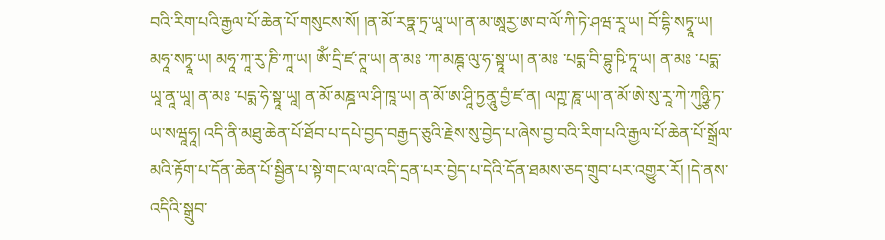བའི་རིག་པའི་རྒྱལ་པོ་ཆེན་པོ་གསུངས་སོ། །ན་མོ་རཏྣ་ཏྲ་ཡཱ་ཡ།་ན་མ་ཨཱརྱ་ཨ་བ་ལོ་ཀི་ཏེ་ཤཝ་རཱ་ཡ། བོ་དྷི་སཏྭཱ་ཡ། མཧཱ་སཏྭཱ་ཡ། མཧཱ་ཀཱ་རུ་ཎི་ཀཱ་ཡ། ཨོཾ་དྲི་ཛ་ཊཱ་ཡ། ན་མཿ ་ཀ་མཎྚ་ལུ་ཧ་སྟཱ་ཡ། ན་མཿ ་པདྨ་བི་བྷུ་ཥི་ཏཱ་ཡ། ན་མཿ ་པདྨ་ཡཱ་ནཱ་ཡཱ། ན་མཿ ་པདྨ་ཧེ་སྟཱ་ཡཱ། ན་མོ་མཎྜ་ལ་ཤི་ཁཱ་ཡ། ན་མོ་ཨ་ཤཱི་ཏྱནཱུ་བྱཾ་ཛ་ན། ལཀྵ་ཎཱ་ཡ།་ན་མོ་ཨེ་སུ་རཱ་ཀེ་ཀུཉྩི་ཏ་ཡ་སཝཱཧཱ། འདི་ནི་མཐུ་ཆེན་པོ་ཐོབ་པ་དཔེ་བྱད་བརྒྱད་ཅུའི་རྗེས་སུ་བྱེད་པ་ཞེས་བྱ་བའི་རིག་པའི་རྒྱལ་པོ་ཆེན་པོ་སྒྲོལ་མའི་རྟོག་པ་དོན་ཆེན་པོ་སྦྱིན་པ་སྟེ་གང་ལ་ལ་འདི་དྲན་པར་བྱེད་པ་དེའི་དོན་ཐམས་ཅད་གྲུབ་པར་འགྱུར་རོ། །དེ་ནས་འདིའི་སྒྲུབ་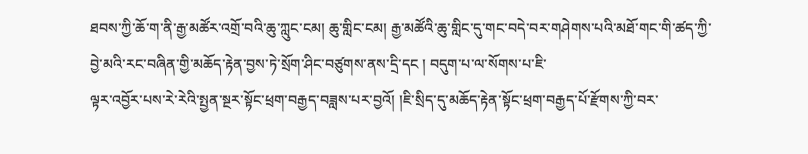ཐབས་ཀྱི་ཆོ་ག་ནི་རྒྱ་མཚོར་འགྲོ་བའི་ཆུ་ཀླུང་ངམ། ཆུ་གླིང་ངམ། རྒྱ་མཚོའི་ཆུ་གླིང་དུ་གང་བདེ་བར་གཤེགས་པའི་མཐོ་གང་གི་ཚད་ཀྱི་བྱེ་མའི་རང་བཞིན་གྱི་མཆོད་རྟེན་བྱས་ཏེ་སྲོག་ཤིང་བཙུགས་ནས་དྲི་དང ། བདུག་པ་ལ་སོགས་པ་ཇི་
ལྟར་འབྱོར་པས་རེ་རེའི་སྤྱན་སྔར་སྟོང་ཕྲག་བརྒྱད་བཟླས་པར་བྱའོ། །ཇི་སྲིད་དུ་མཆོད་རྟེན་སྟོང་ཕྲག་བརྒྱད་པོ་རྫོགས་ཀྱི་བར་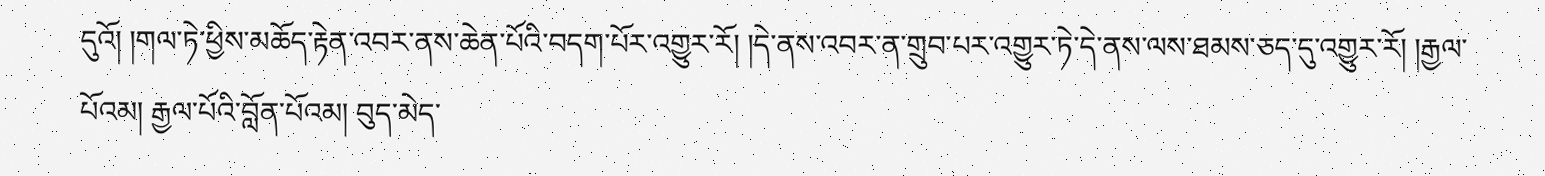དུའོ། །གལ་ཏེ་ཕྱིས་མཆོད་རྟེན་འབར་ནས་ཆེན་པོའི་བདག་པོར་འགྱུར་རོ། །དེ་ནས་འབར་ན་གྲུབ་པར་འགྱུར་ཏེ་དེ་ནས་ལས་ཐམས་ཅད་དུ་འགྱུར་རོ། །རྒྱལ་པོའམ། རྒྱལ་པོའི་བློན་པོའམ། བུད་མེད་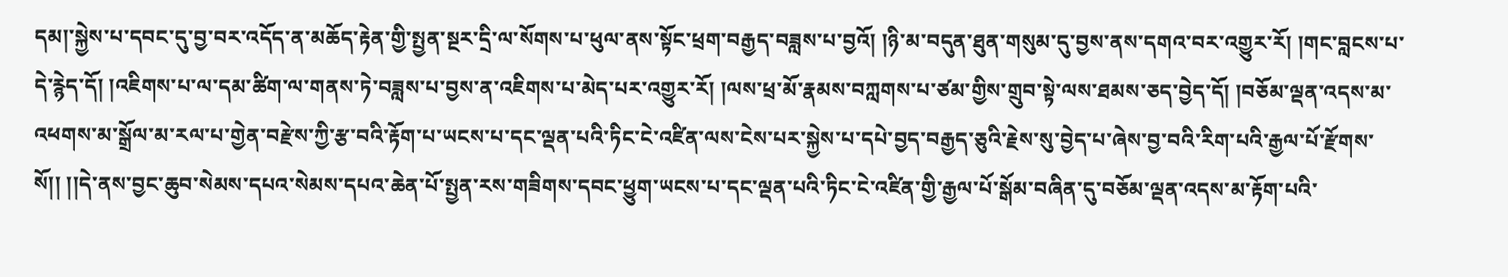དམ།་སྐྱེས་པ་དབང་དུ་བྱ་བར་འདོད་ན་མཆོད་རྟེན་གྱི་སྤྱན་སྔར་དྲི་ལ་སོགས་པ་ཕུལ་ནས་སྟོང་ཕྲག་བརྒྱད་བཟླས་པ་བྱའོ། །ཉི་མ་བདུན་ཐུན་གསུམ་དུ་བྱས་ནས་དགའ་བར་འགྱུར་རོ། །གང་བླངས་པ་དེ་རྙེད་དོ། །འཇིགས་པ་ལ་དམ་ཚིག་ལ་གནས་ཏེ་བཟླས་པ་བྱས་ན་འཇིགས་པ་མེད་པར་འགྱུར་རོ། །ལས་ཕྲ་མོ་རྣམས་བཀླགས་པ་ཙམ་གྱིས་གྲུབ་སྟེ་ལས་ཐམས་ཅད་བྱེད་དོ། །བཅོམ་ལྡན་འདས་མ་འཕགས་མ་སྒྲོལ་མ་རལ་པ་གྱེན་བརྫེས་ཀྱི་རྩ་བའི་རྟོག་པ་ཡངས་པ་དང་ལྡན་པའི་ཏིང་ངེ་འཛིན་ལས་ངེས་པར་སྐྱེས་པ་དཔེ་བྱད་བརྒྱད་ཅུའི་རྗེས་སུ་བྱེད་པ་ཞེས་བྱ་བའི་རིག་པའི་རྒྱལ་པོ་རྫོགས་སོ།། །།དེ་ནས་བྱང་ཆུབ་སེམས་དཔའ་སེམས་དཔའ་ཆེན་པོ་སྤྱན་རས་གཟིགས་དབང་ཕྱུག་ཡངས་པ་དང་ལྡན་པའི་ཏིང་ངེ་འཛིན་གྱི་རྒྱལ་པོ་སྒོམ་བཞིན་དུ་བཅོམ་ལྡན་འདས་མ་རྟོག་པའི་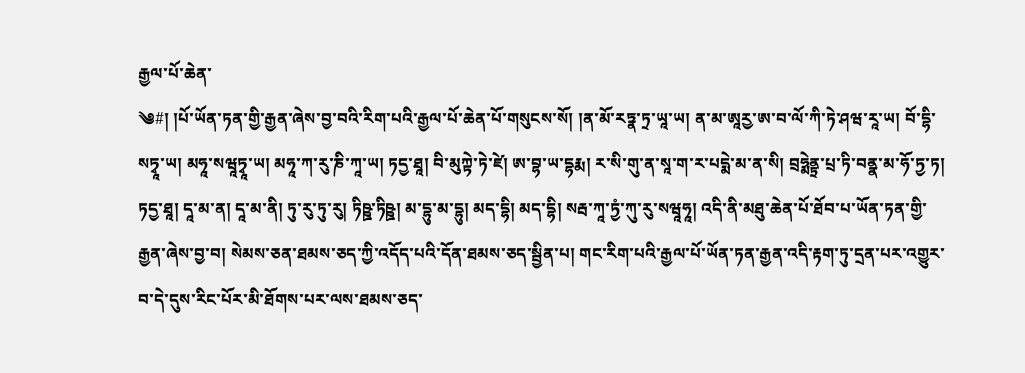རྒྱལ་པོ་ཆེན་
༄#། །པོ་ཡོན་ཏན་གྱི་རྒྱན་ཞེས་བྱ་བའི་རིག་པའི་རྒྱལ་པོ་ཆེན་པོ་གསུངས་སོ། །ན་མོ་རཏྣ་ཏྲ་ཡཱ་ཡ། ན་མ་ཨཱརྱ་ཨ་བ་ལོ་ཀི་ཏེ་ཤཝ་རཱ་ཡ། བོ་དྷི་སཏྭཱ་ཡ། མཧཱ་སཝཱཏྭཱ་ཡ། མཧཱ་ཀ་རུ་ཎི་ཀཱ་ཡ། ཏདྱ་ཐཱ། བི་མུཀྟེ་ཏེ་ཛེ། ཨ་བྷ་ཡ་དྷརྨ། ར་སི་གུ་ན་སཱ་ག་ར་པདྨེ་མ་ན་སི། བྲཧྨེནྟྲ་པྲ་ཏི་བནྣ་མ་ཧོ་ཏྱ་ཏ། ཏདྱ་ཐཱ། དཱ་མ་ན། དཱ་མ་ནི། ཏུ་རུ་ཏུ་རུ། ཏིཥྛ་ཏིཥྛ། མ་དྷུ་མ་དྷུ། མད་དྷི། མད་དྷི། སརྦ་ཀཱ་ཏྱཾ་ཀུ་རུ་སཝཱཧཱ། འདི་ནི་མཐུ་ཆེན་པོ་ཐོབ་པ་ཡོན་ཏན་གྱི་རྒྱན་ཞེས་བྱ་བ། སེམས་ཅན་ཐམས་ཅད་ཀྱི་འདོད་པའི་དོན་ཐམས་ཅད་སྦྱིན་པ། གང་རིག་པའི་རྒྱལ་པོ་ཡོན་ཏན་རྒྱན་འདི་རྟག་ཏུ་དྲན་པར་འགྱུར་བ་དེ་དུས་རིང་པོར་མི་ཐོགས་པར་ལས་ཐམས་ཅད་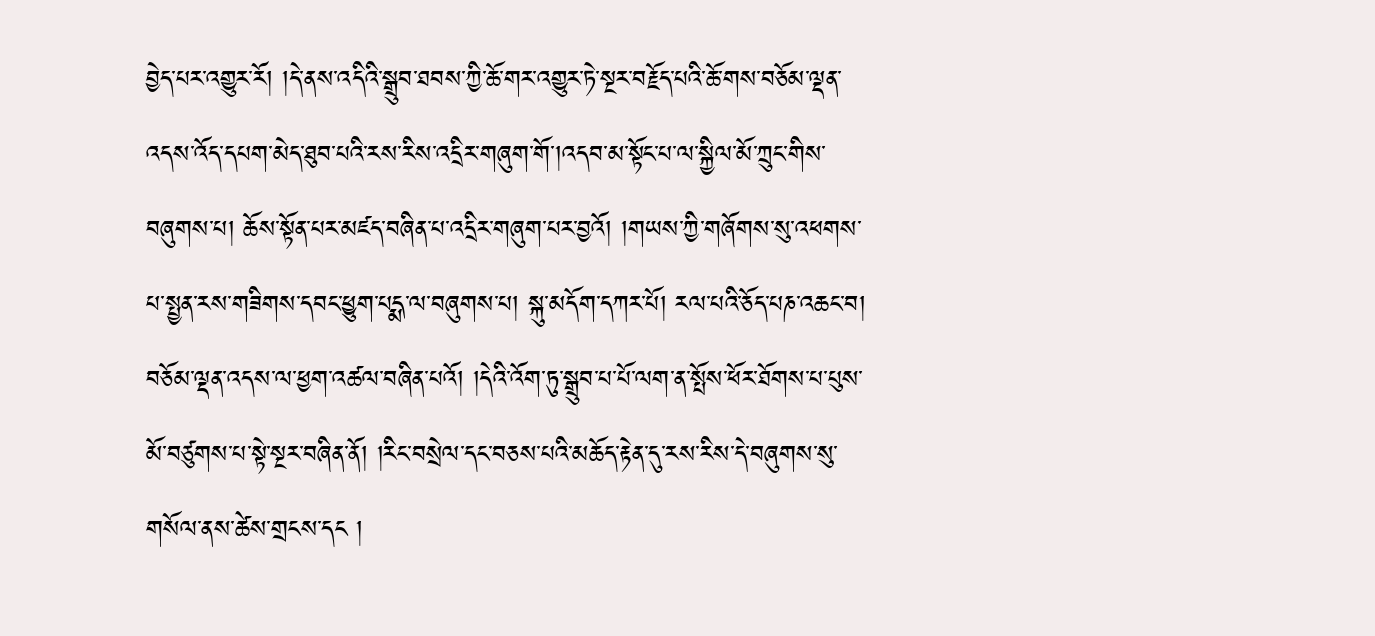བྱེད་པར་འགྱུར་རོ། །དེ་ནས་འདིའི་སྒྲུབ་ཐབས་ཀྱི་ཆོ་གར་འགྱུར་ཏེ་སྔར་བརྗོད་པའི་ཆོ་གས་བཅོམ་ལྡན་འདས་འོད་དཔག་མེད་ཐུབ་པའི་རས་རིས་འདྲིར་གཞུག་གོ་།འདབ་མ་སྟོང་པ་ལ་སྐྱིལ་མོ་ཀྲུང་གིས་བཞུགས་པ། ཆོས་སྟོན་པར་མཛད་བཞིན་པ་འདྲིར་གཞུག་པར་བྱའོ། །གཡས་ཀྱི་གཞོགས་སུ་འཕགས་པ་སྤྱན་རས་གཟིགས་དབང་ཕྱུག་པདྨ་ལ་བཞུགས་པ། སྐུ་མདོག་དཀར་པོ། རལ་པའི་ཅོད་པཎ་འཆང་བ།
བཅོམ་ལྡན་འདས་ལ་ཕྱག་འཚལ་བཞིན་པའོ། །དེའི་འོག་ཏུ་སྒྲུབ་པ་པོ་ལག་ན་སྤོས་ཕོར་ཐོགས་པ་པུས་མོ་བཙུགས་པ་སྟེ་སྔར་བཞིན་ནོ། །རིང་བསྲེལ་དང་བཅས་པའི་མཆོད་རྟེན་དུ་རས་རིས་དེ་བཞུགས་སུ་གསོལ་ནས་ཚེས་གྲངས་དང །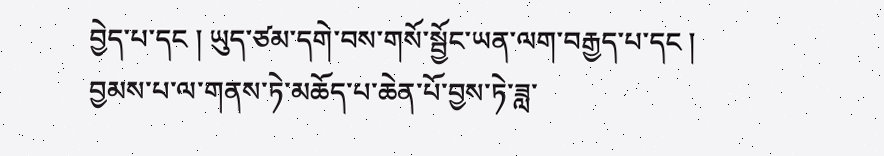བྱེད་པ་དང ། ཡུད་ཙམ་དགེ་བས་གསོ་སྦྱོང་ཡན་ལག་བརྒྱད་པ་དང ། བྱམས་པ་ལ་གནས་ཏེ་མཆོད་པ་ཆེན་པོ་བྱས་ཏེ་ཟླ་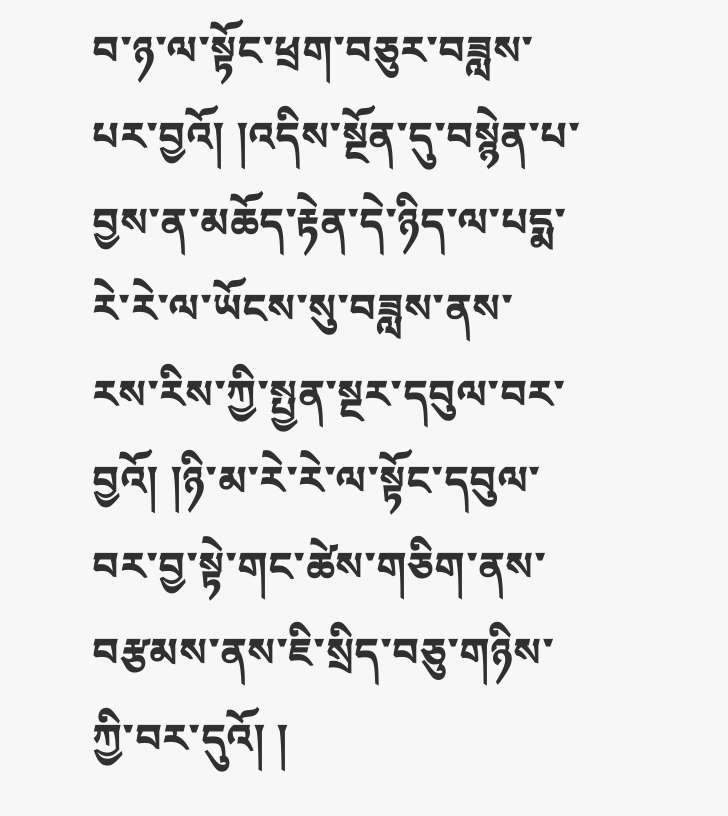བ་ཉ་ལ་སྟོང་ཕྲག་བཅུར་བཟླས་པར་བྱའོ། །འདིས་སྔོན་དུ་བསྙེན་པ་བྱས་ན་མཆོད་རྟེན་དེ་ཉིད་ལ་པདྨ་རེ་རེ་ལ་ཡོངས་སུ་བཟླས་ནས་རས་རིས་ཀྱི་སྤྱན་སྔར་དབུལ་བར་བྱའོ། །ཉི་མ་རེ་རེ་ལ་སྟོང་དབུལ་བར་བྱ་སྟེ་གང་ཚེས་གཅིག་ནས་བརྩམས་ནས་ཇི་སྲིད་བཅུ་གཉིས་ཀྱི་བར་དུའོ། །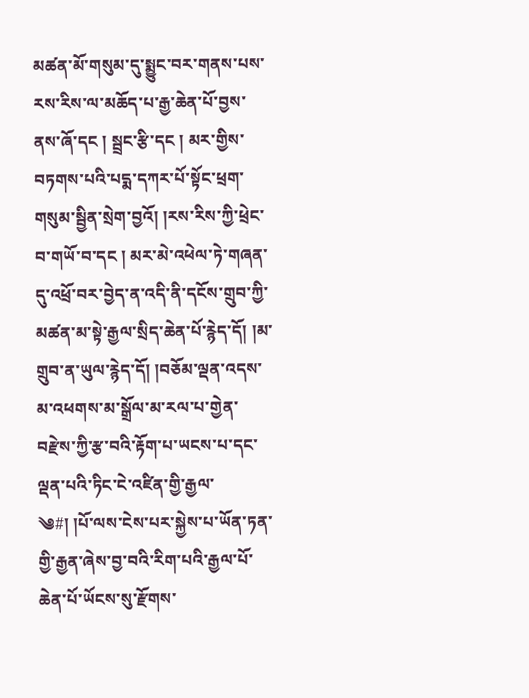མཚན་མོ་གསུམ་དུ་སྨྱུང་བར་གནས་པས་རས་རིས་ལ་མཆོད་པ་རྒྱ་ཆེན་པོ་བྱས་ནས་ཞོ་དང ། སྦྲང་རྩི་དང ། མར་གྱིས་བཏགས་པའི་པདྨ་དཀར་པོ་སྟོང་ཕྲག་གསུམ་སྦྱིན་སྲེག་བྱའོ། །རས་རིས་ཀྱི་ཕྲེང་བ་གཡོ་བ་དང ། མར་མེ་འཕེལ་ཏེ་གཞན་དུ་འཕྲོ་བར་བྱེད་ན་འདི་ནི་དངོས་གྲུབ་ཀྱི་མཚན་མ་སྟེ་རྒྱལ་སྲིད་ཆེན་པོ་རྙེད་དོ། །མ་གྲུབ་ན་ཡུལ་རྙེད་དོ། །བཅོམ་ལྡན་འདས་མ་འཕགས་མ་སྒྲོལ་མ་རལ་པ་གྱེན་བརྫེས་ཀྱི་རྩ་བའི་རྟོག་པ་ཡངས་པ་དང་ལྡན་པའི་ཏིང་ངེ་འཛིན་གྱི་རྒྱལ་
༄#། །པོ་ལས་ངེས་པར་སྐྱེས་པ་ཡོན་ཏན་གྱི་རྒྱན་ཞེས་བྱ་བའི་རིག་པའི་རྒྱལ་པོ་ཆེན་པོ་ཡོངས་སུ་རྫོགས་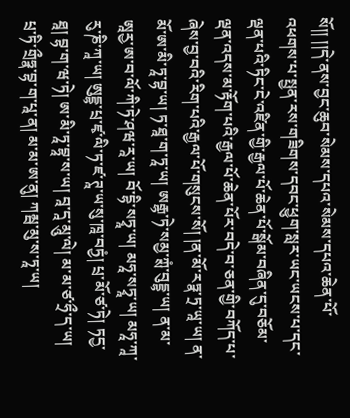སོ།། །།དེ་ནས་བྱང་ཆུབ་སེམས་དཔའ་སེམས་དཔའ་ཆེན་པོ་འཕགས་པ་སྤྱན་རས་གཟིགས་དབང་ཕྱུག་སླར་ཡང་ཡངས་པ་དང་ལྡན་པའི་ཏིང་ངེ་འཛིན་གྱི་རྒྱལ་པོ་ཆེན་པོ་སྒོམ་བཞིན་དུ་བཅོམ་ལྡན་འདས་མ་རྟོག་པའི་རྒྱལ་པོ་ཆེན་པོར་བདེ་བ་ཅན་གྱི་བཀོད་པ་ཞེས་བྱ་བའི་རིག་པའི་རྒྱལ་པོ་གསུངས་སོ། །ན་མོ་རཏྣ་ཏྲ་ཡཱ་ཡ། ན་མོ་ཨ་མི་ཏཱ་བྷ་ཡ། ཏ་ཐཱ་ག་ཏཱ་ཡ། ཨརྒྷ་ཏེ་སམྱ་ཀྶཾ་བུདྡྷ་ཡ། ན་མ་ཨཱརྱ་ཨ་བ་ལོ་ཀི་ཏེ་ཤཝ་རཱ་ཡ། བོ་དྷི་སཏྭཱ་ཡ། མཧཱ་སཏྭཱ་ཡ། མཧཱ་ཀཱ་རུ་ཎི་ཀཱ་ཡ། ཨུདྡྷ་པྲ་ཛྭ་ལི་ཏ་ཛ་ཊཱ་ཡ་སུ་ཁཱ་བཏྱཾ། པྲ་མོ་ཙ་ཏེ། ཏདྱ་ཐཱ། བྷ་ག་ཝ་ཏེ། ཨ་མི་ཏཱ་བྷཱ་ས་ཡ། བཱ་དཱ་མཱུ་ལེ། མ་མ་ཙ་ཧྲྀ་ད་ཡ། པྲ་ཏི་གྲྀཧྣ་བྷ་ག་པཱ་ན། མ་མ་ཨ་ནུ། ཀམྦ་མུ་ས་ཏཱ་ཡ།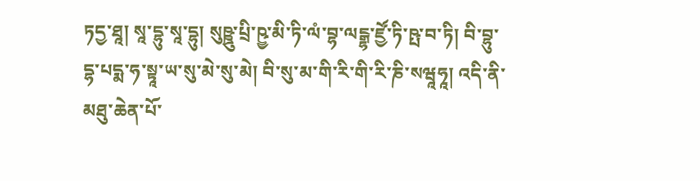ཏདྱ་ཐཱ། སཱ་དྷུ་སཱ་དྷུ། སུཥྛུ་པྲི་ཥྱ་མི་ཏི་ལཾ་བྷ་ལངྒྷ་ཛྱོ་ཏི་ཥྤ་བ་ཏི། བི་བྷུ་དྷ་པདྨ་ཧ་སྟཱ་ཡ་སུ་མེ་སུ་མེ། བི་སུ་མ་གི་རི་གི་རི་ཎི་སཝཱཧཱ། འདི་ནི་མཐུ་ཆེན་པོ་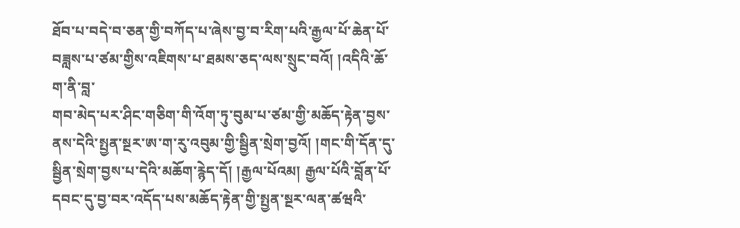ཐོབ་པ་བདེ་བ་ཅན་གྱི་བཀོད་པ་ཞེས་བྱ་བ་རིག་པའི་རྒྱལ་པོ་ཆེན་པོ་བཟླས་པ་ཙམ་གྱིས་འཇིགས་པ་ཐམས་ཅད་ལས་སྲུང་བའོ། །འདིའི་ཆོ་ག་ནི་བླ་
གབ་མེད་པར་ཤིང་གཅིག་གི་འོག་ཏུ་བུམ་པ་ཙམ་གྱི་མཆོད་རྟེན་བྱས་ནས་དེའི་སྤྱན་སྔར་ཨ་ག་རུ་འབུམ་གྱི་སྦྱིན་སྲེག་བྱའོ། །གང་གི་དོན་དུ་སྦྱིན་སྲེག་བྱས་པ་དེའི་མཆོག་རྙེད་དོ། །རྒྱལ་པོའམ། རྒྱལ་པོའི་བློན་པོ་དབང་དུ་བྱ་བར་འདོད་པས་མཆོད་རྟེན་གྱི་སྤྱན་སྔར་ལན་ཚཝའི་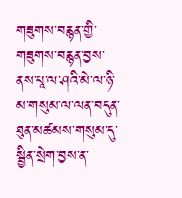གཟུགས་བརྙན་གྱི་གཟུགས་བརྙན་བྱས་ནས་པཱ་ལ་ཤའི་མེ་ལ་ཉི་མ་གསུམ་ལ་ལན་བདུན་ཐུན་མཚམས་གསུམ་དུ་སྦྱིན་སྲེག་བྱས་ན་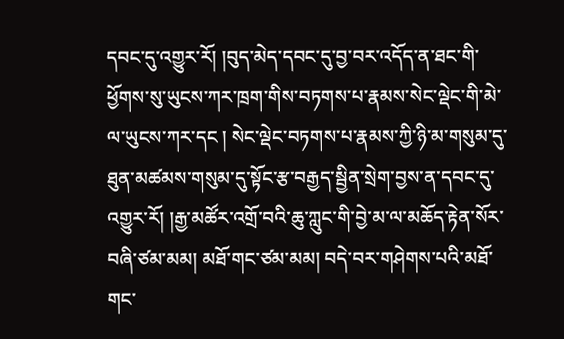དབང་དུ་འགྱུར་རོ། །བུད་མེད་དབང་དུ་བྱ་བར་འདོད་ན་ཐང་གི་ཕྱོགས་སུ་ཡུངས་ཀར་ཁྲག་གིས་བཏགས་པ་རྣམས་སེང་ལྡེང་གི་མེ་ལ་ཡུངས་ཀར་དང ། སེང་ལྡེང་བཏགས་པ་རྣམས་ཀྱི་ཉི་མ་གསུམ་དུ་ཐུན་མཚམས་གསུམ་དུ་སྟོང་རྩ་བརྒྱད་སྦྱིན་སྲེག་བྱས་ན་དབང་དུ་འགྱུར་རོ། །རྒྱ་མཚོར་འགྲོ་བའི་ཆུ་ཀླུང་གི་བྱེ་མ་ལ་མཆོད་རྟེན་སོར་བཞི་ཙམ་མམ། མཐོ་གང་ཙམ་མམ། བདེ་བར་གཤེགས་པའི་མཐོ་གང་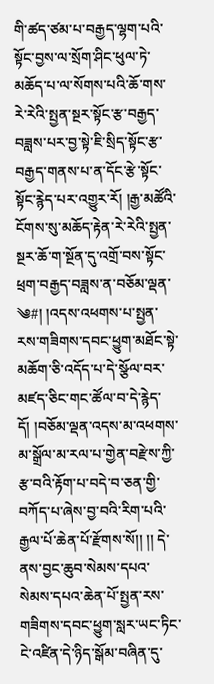གི་ཚད་ཙམ་པ་བརྒྱད་ལྷག་པའི་སྟོང་བྱས་ལ་སྲོག་ཤིང་ཕུལ་ཏེ་མཆོད་པ་ལ་སོགས་པའི་ཆོ་གས་རེ་རེའི་སྤྱན་སྔར་སྟོང་རྩ་བརྒྱད་བཟླས་པར་བྱ་སྟེ་ཇི་སྲིད་སྟོང་རྩ་བརྒྱད་གནས་པ་ན་དོང་རྩེ་སྟོང་སྟོང་རྙེད་པར་འགྱུར་རོ། །རྒྱ་མཚོའི་ངོགས་སུ་མཆོད་རྟེན་རེ་རེའི་སྤྱན་སྔར་ཆོ་ག་སྔོན་དུ་འགྲོ་བས་སྟོང་ཕྲག་བརྒྱད་བཟླས་ན་བཅོམ་ལྡན་
༄#། །འདས་འཕགས་པ་སྤྱན་རས་གཟིགས་དབང་ཕྱུག་མཐོང་སྟེ་མཆོག་ཅི་འདོད་པ་དེ་སྩོལ་བར་མཛད་ཅིང་གང་ཚོལ་བ་དེ་རྙེད་དོ། །བཅོམ་ལྡན་འདས་མ་འཕགས་མ་སྒྲོལ་མ་རལ་པ་གྱེན་བརྫེས་ཀྱི་རྩ་བའི་རྟོག་པ་བདེ་བ་ཅན་གྱི་བཀོད་པ་ཞེས་བྱ་བའི་རིག་པའི་རྒྱལ་པོ་ཆེན་པོ་རྫོགས་སོ།། །། དེ་ནས་བྱང་ཆུབ་སེམས་དཔའ་སེམས་དཔའ་ཆེན་པོ་སྤྱན་རས་གཟིགས་དབང་ཕྱུག་སླར་ཡང་ཏིང་ངེ་འཛིན་དེ་ཉིད་སྒོམ་བཞིན་དུ་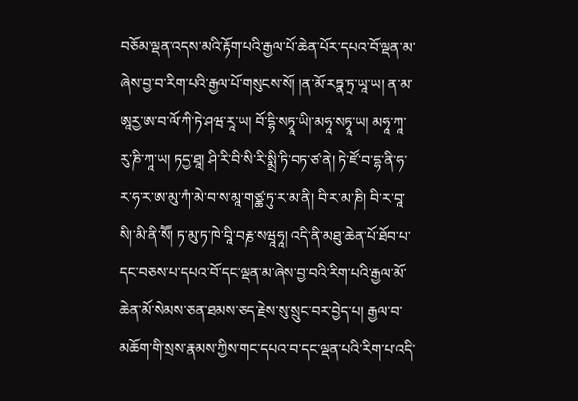བཅོམ་ལྡན་འདས་མའི་རྟོག་པའི་རྒྱལ་པོ་ཆེན་པོར་དཔའ་བོ་ལྡན་མ་ཞེས་བྱ་བ་རིག་པའི་རྒྱལ་པོ་གསུངས་སོ། །ན་མོ་རཏྣ་ཏྲ་ཡཱ་ཡ། ན་མ་ཨཱརྱ་ཨ་བ་ལོ་ཀི་ཏེ་ཤཝ་རཱ་ཡ། བོ་དྷི་སཏྭཱ་ཡི།་མཧཱ་སཏྭཱ་ཡ། མཧཱ་ཀཱ་རུ་ཎི་ཀཱ་ཡ། ཏདྱ་ཐཱ། ཤི་རི་བི་སི་རི་སྨྲི་ཏི་བཏ་ཙ་ནེ། ཏེ་ཛོ་བ་དྷ་ནི་ཧ་ར་ཧ་ར་ཨ་མུ་ཀཾ་མེ་བ་ས་མཱ་གཙྪ་ཏུ་ར་མ་ནི། བི་ར་མ་ཎི། བི་ར་བཱ་སི།་མི་ནི་སཽ། ཏ་མུ་ཏ་ཁེ་བཱི་བརྞ་སཝཱཧཱ། འདི་ནི་མཐུ་ཆེན་པོ་ཐོབ་པ་དང་བཅས་པ་དཔའ་བོ་དང་ལྡན་མ་ཞེས་བྱ་བའི་རིག་པའི་རྒྱལ་མོ་ཆེན་མོ་སེམས་ཅན་ཐམས་ཅད་རྗེས་སུ་སྲུང་བར་བྱེད་པ། རྒྱལ་བ་མཆོག་གི་སྲས་རྣམས་ཀྱིས་གང་དཔའ་བ་དང་ལྡན་པའི་རིག་པ་འདི་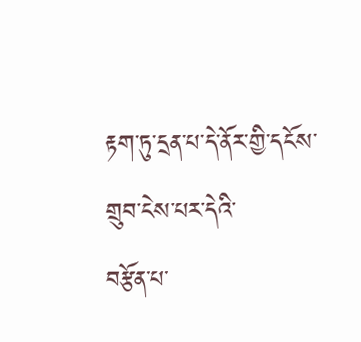རྟག་ཏུ་དྲན་པ་དེ་ནོར་གྱི་དངོས་གྲུབ་ངེས་པར་དེའི་
བརྩོན་པ་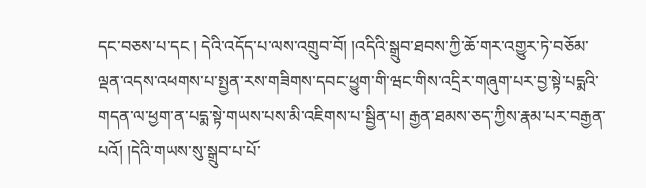དང་བཅས་པ་དང ། དེའི་འདོད་པ་ལས་འགྲུབ་བོ། །འདིའི་སྒྲུབ་ཐབས་ཀྱི་ཆོ་གར་འགྱུར་ཏེ་བཅོམ་ལྡན་འདས་འཕགས་པ་སྤྱན་རས་གཟིགས་དབང་ཕྱུག་གི་ཝང་གིས་འདྲིར་གཞུག་པར་བྱ་སྟེ་པདྨའི་གདན་ལ་ཕྱག་ན་པདྨ་སྟེ་གཡས་པས་མི་འཇིགས་པ་སྦྱིན་པ། རྒྱན་ཐམས་ཅད་ཀྱིས་རྣམ་པར་བརྒྱན་པའོ། །དེའི་གཡས་སུ་སྒྲུབ་པ་པོ་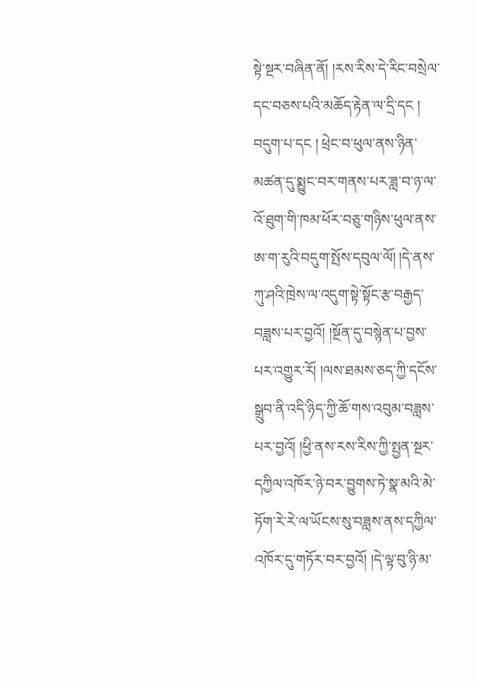སྟེ་སྔར་བཞིན་ནོ། །རས་རིས་དེ་རིང་བསྲེལ་དང་བཅས་པའི་མཆོད་རྟེན་ལ་དྲི་དང ། བདུག་པ་དང ། ཕྲེང་བ་ཕུལ་ནས་ཉིན་མཚན་དུ་སྨྱུང་བར་གནས་པར་ཟླ་བ་ཉ་ལ་འོ་ཐུག་གི་ཁམ་ཕོར་བཅུ་གཉིས་ཕུལ་ནས་ཨ་ག་རུའི་བདུག་སྤོས་དབུལ་ལོ། །དེ་ནས་ཀུ་ཤའི་ཁྲེས་ལ་འདུག་སྟེ་སྟོང་རྩ་བརྒྱད་བཟླས་པར་བྱའོ། །སྔོན་དུ་བསྙེན་པ་བྱས་པར་འགྱུར་རོ། །ལས་ཐམས་ཅད་ཀྱི་དངོས་སྒྲུབ་ནི་འདི་ཉིད་ཀྱི་ཆོ་གས་འབུམ་བཟླས་པར་བྱའོ། །ཕྱི་ནས་རས་རིས་ཀྱི་སྤྱན་སྔར་དཀྱིལ་འཁོར་ཉེ་བར་བྱུགས་ཏེ་སྣ་མའི་མེ་ཏོག་རེ་རེ་ལ་ཡོངས་སུ་བཟླས་ནས་དཀྱིལ་འཁོར་དུ་གཏོར་བར་བྱའོ། །དེ་ལྟ་བུ་ཉི་མ་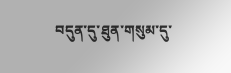བདུན་དུ་ཐུན་གསུམ་དུ་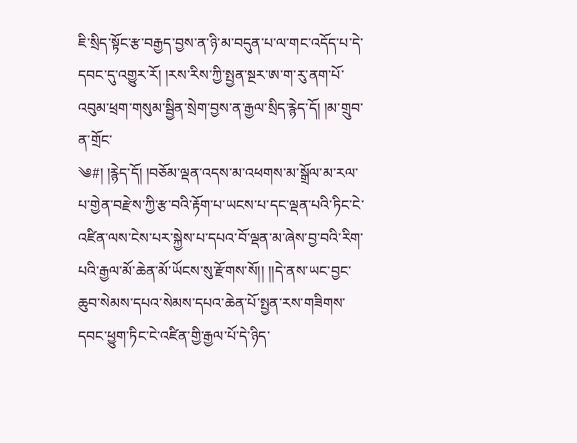ཇི་སྲིད་སྟོང་རྩ་བརྒྱད་བྱས་ན་ཉི་མ་བདུན་པ་ལ་གང་འདོད་པ་དེ་དབང་དུ་འགྱུར་རོ། །རས་རིས་ཀྱི་སྤྱན་སྔར་ཨ་ག་རུ་ནག་པོ་འབུམ་ཕྲག་གསུམ་སྦྱིན་སྲེག་བྱས་ན་རྒྱལ་སྲིད་རྙེད་དོ། །མ་གྲུབ་ན་གྲོང་
༄#། །རྙེད་དོ། །བཅོམ་ལྡན་འདས་མ་འཕགས་མ་སྒྲོལ་མ་རལ་པ་གྱེན་བརྫེས་ཀྱི་རྩ་བའི་རྟོག་པ་ཡངས་པ་དང་ལྡན་པའི་ཏིང་ངེ་འཛིན་ལས་ངེས་པར་སྐྱེས་པ་དཔའ་བོ་ལྡན་མ་ཞེས་བྱ་བའི་རིག་པའི་རྒྱལ་མོ་ཆེན་མོ་ཡོངས་སུ་རྫོགས་སོ།། །།དེ་ནས་ཡང་བྱང་ཆུབ་སེམས་དཔའ་སེམས་དཔའ་ཆེན་པོ་སྤྱན་རས་གཟིགས་དབང་ཕྱུག་ཏིང་ངེ་འཛིན་གྱི་རྒྱལ་པོ་དེ་ཉིད་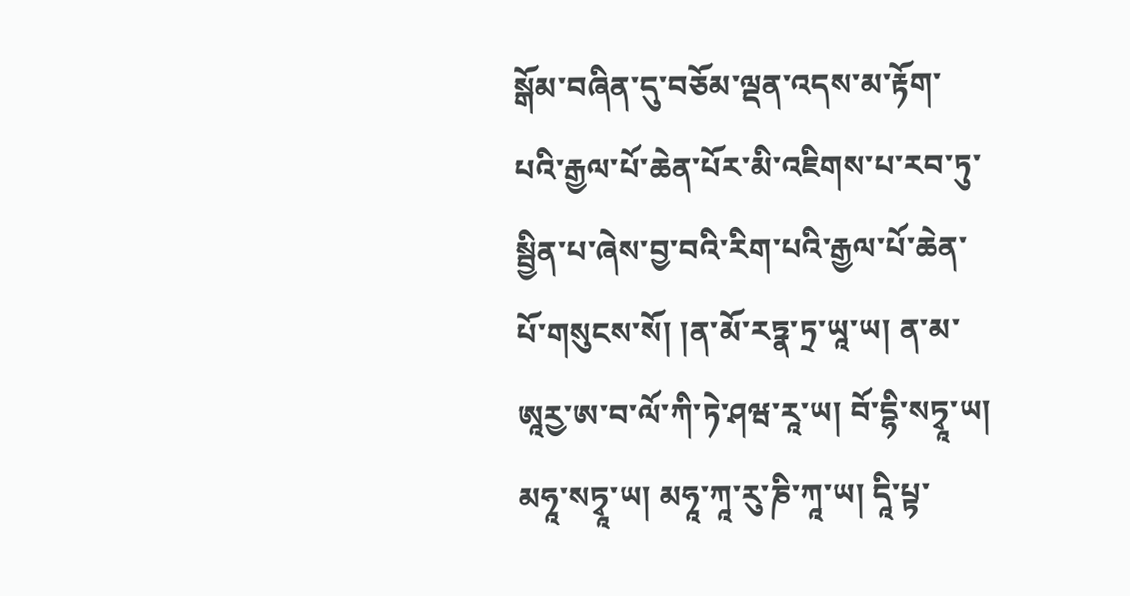སྒོམ་བཞིན་དུ་བཅོམ་ལྡན་འདས་མ་རྟོག་པའི་རྒྱལ་པོ་ཆེན་པོར་མི་འཇིགས་པ་རབ་ཏུ་སྦྱིན་པ་ཞེས་བྱ་བའི་རིག་པའི་རྒྱལ་པོ་ཆེན་པོ་གསུངས་སོ། །ན་མོ་རཏྣ་ཏྲ་ཡཱ་ཡ། ན་མ་ཨཱརྱ་ཨ་བ་ལོ་ཀི་ཏེ་ཤཝ་རཱ་ཡ། བོ་དྷི་སཏྭཱ་ཡ། མཧཱ་སཏྭཱ་ཡ། མཧཱ་ཀཱ་རུ་ཎི་ཀཱ་ཡ། དཱི་པྟ་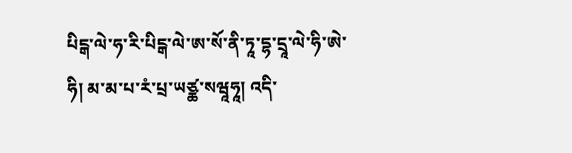པིངྒ་ལེ་ཧ་རི་པིངྒ་ལེ་ཨ་སོ་ནི་ཏཱ་དྷ་དྲཱ་ལེ་ཧི་ཨེ་ཧི། མ་མ་པ་རཾ་པྲ་ཡཙྪ་སཝཱཧཱ། འདི་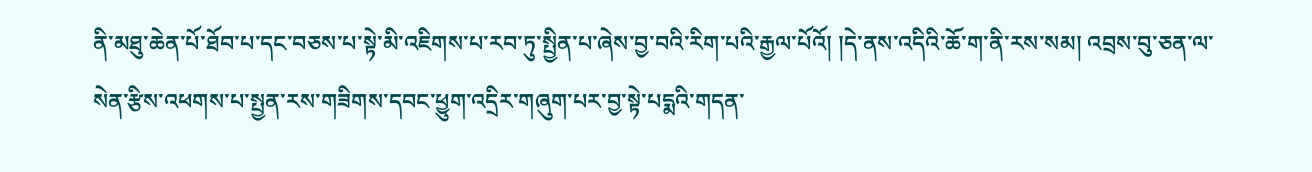ནི་མཐུ་ཆེན་པོ་ཐོབ་པ་དང་བཅས་པ་སྟེ་མི་འཇིགས་པ་རབ་ཏུ་སྤྱིན་པ་ཞེས་བྱ་བའི་རིག་པའི་རྒྱལ་པོའོ། །དེ་ནས་འདིའི་ཆོ་ག་ནི་རས་སམ། འབྲས་བུ་ཅན་ལ་སེན་རྩིས་འཕགས་པ་སྤྱན་རས་གཟིགས་དབང་ཕྱུག་འདྲིར་གཞུག་པར་བྱ་སྟེ་པདྨའི་གདན་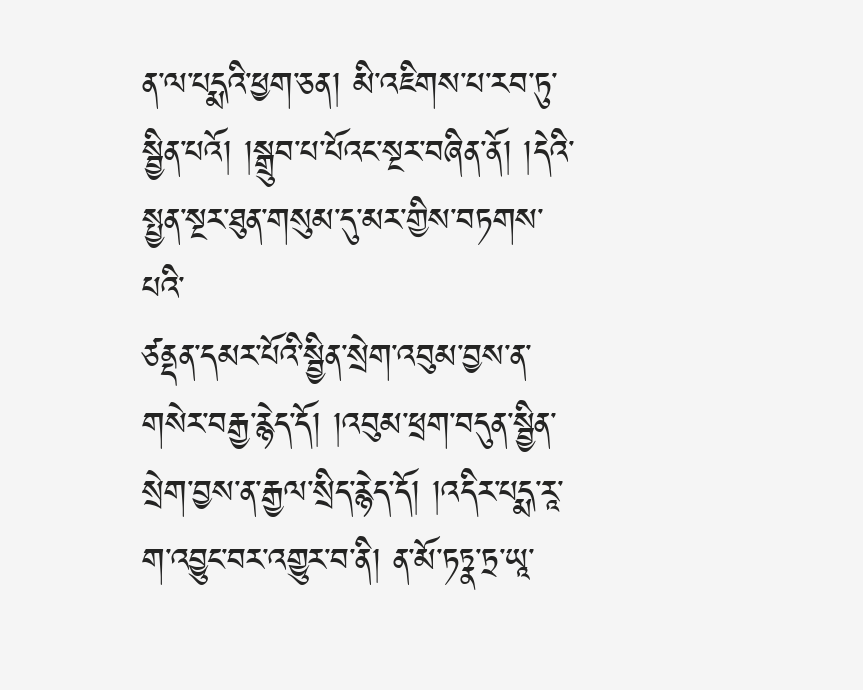ན་ལ་པདྨའི་ཕྱག་ཅན། མི་འཇིགས་པ་རབ་ཏུ་སྦྱིན་པའོ། །སྒྲུབ་པ་པོའང་སྔར་བཞིན་ནོ། །དེའི་སྤྱན་སྔར་ཐུན་གསུམ་དུ་མར་གྱིས་བཏགས་པའི་
ཙནྡན་དམར་པོའི་སྦྱིན་སྲེག་འབུམ་བྱས་ན་གསེར་བརྒྱ་རྙེད་དོ། །འབུམ་ཕྲག་བདུན་སྦྱིན་སྲེག་བྱས་ན་རྒྱལ་སྲིད་རྙེད་དོ། །འདིར་པདྨ་རཱ་ག་འབྱུང་བར་འགྱུར་བ་ནི། ན་མོ་ཏཏྣ་ཏྲ་ཡཱ་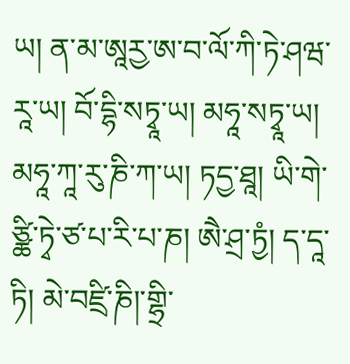ཡ། ན་མ་ཨཱརྱ་ཨ་བ་ལོ་ཀི་ཏེ་ཤཝ་རཱ་ཡ། བོ་དྷི་སཏྭཱ་ཡ། མཧཱ་སཏྭཱ་ཡ། མཧཱ་ཀཱ་རུ་ཎི་ཀ་ཡ། ཏདྱ་ཐཱ། ཡི་གེ་ཙྪི་ཏྭེ་ཙ་པ་རི་པ་ཎ། ཨཻ་ཤྲ་ཏྱཾ། ད་དཱ་ཏི། མེ་བཛྲི་ཎི།་གྷྲི་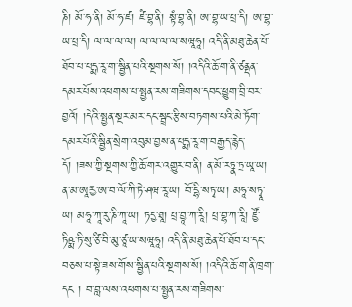ཎི། མོ་ཧ་ནི། མོ་ཧ་ཛ། ཛཾ་བྷ་ནི། སྟཾ་བྷ་ནི། ཨ་བྷ་ཡ་པྲ་དི། ཨ་བྷ་ཡ་པྲ་དི། ལ་ལ་ལ་ལ། ལ་ལ་ལ་ལ་སཝཱཧཱ། འདི་ནི་མཐུ་ཆེན་པོ་ཐོབ་པ་པདྨ་རཱ་ག་སྦྱིན་པའི་སྔགས་སོ། །འདིའི་ཆོ་ག་ནི་ཙནྡན་དམར་པོས་འཕགས་པ་སྤྱན་རས་གཟིགས་དབང་ཕྱུག་བྲི་བར་བྱའོ། །དེའི་སྤྱན་སྔར་མར་དང་སྦྲང་རྩིས་བཏགས་པའི་མེ་ཏོག་དམར་པོའི་སྦྱིན་སྲེག་འབུམ་བྱས་ན་པདྨ་རཱ་ག་བརྒྱད་རྙེད་དོ། །ཟས་ཀྱི་སྔགས་ཀྱི་ཆོ་གར་འགྱུར་བ་ནི། ན་མོ་རཏྣ་ཏྲ་ཡཱ་ཡ། ན་མ་ཨཱརྱ་ཨ་བ་ལོ་ཀི་ཏེ་ཤཝ་རཱ་ཡ། བོ་དྷི་སཏྭ་ཡ། མཧཱ་སཏྭཱ་ཡ། མཧཱ་ཀཱ་རུ་ཎི་ཀཱ་ཡ། ཏདྱ་ཐཱ། པྲ་བྱཱ་ཀ་རཱི། པྲ་བྷ་ཀ་རཱི། ཛྱོ་ཏིཥྨ་ཏི་སུ་ཙི་བི་མུ་ཙཱ་ཡ་སཝཱཧཱ། འདི་ནི་མཐུ་ཆེན་པོ་ཐོབ་པ་དང་བཅས་པ་སྟེ་ཟས་གོས་སྦྱིན་པའི་སྔགས་སོ། །འདིའི་ཆོ་ག་ནི་ཁྲག་དང ། བ་བླ་ལས་འཕགས་པ་སྤྱན་རས་གཟིགས་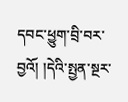དབང་ཕྱུག་བྲི་བར་བྱའོ། །དེའི་སྤྱན་སྔར་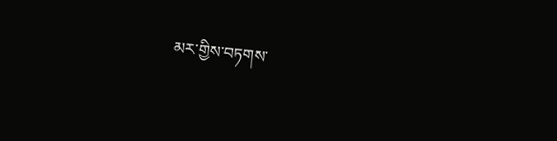མར་གྱིས་བཏགས་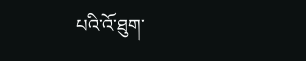པའི་འོ་ཐུག་